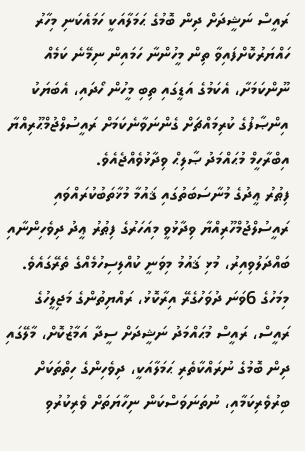ރައީސް ނަޝީދަށް ދިން ބޮމުގެ ޙަމަލާއަކީ ހަމައެކަނި މިހާރު ހައްޔަރުކޮށްފައިވާ ތިން މީހުންނާ ހަމައިން ނިމޭނެ ކަމެއް ނޫންކަމަށާ، އެކަމުގެ އަޑީގައި ތިބި މީހުން ހޯދައި، އެބަޔަކު އިންޞާފުގެ ކުރިމައްޗަށް ގެންނަވާނެކަމަށް ރައީސުލްޖުމްޙޫރިއްޔާ އިބްރާހީމް މުޙައްމަދު ޞާލިޙް ވިދާޅުވެއްޖެއެވެ.
ފިޠުރު ޢީދުގެ މުނާސަބަތުގައި ޤައުމާ މުޚާތަބުކުރައްވައި ރައީސުލްޖުމްހޫރިއްޔާ ވިދާޅުވީ މިއަހަރުގެ ފިޠުރު ޢީދު ދިވެހިންނާއި ބައްދަލުވިއިރު، މުޅި ޤައުމު މިވަނީ ކުއްލިސިހުމެއްގެ ތެރޭގައެވެ. މިމަހުގެ 6ވަނަ ދުވަހުގެރޭ އިރާކޮޅު، ރައްޔިތުންގެ މަޖިލީހުގެ ރައީސް، ރައީސް މުޙައްމަދު ނަޝީދަށް ސީދާ އަމާޒުކޮށް، މާލޭގައި ދިން ބޮމުގެ ނުރައްކާތެރި ޙަމަލާއަކީ، ދިވެހިންގެ ހިތްތަކަށް ބިރުވެރިކަމާއި، ނުތަނަވަސްކަން ނިހާޔަތަށް ވެރިކުރުވި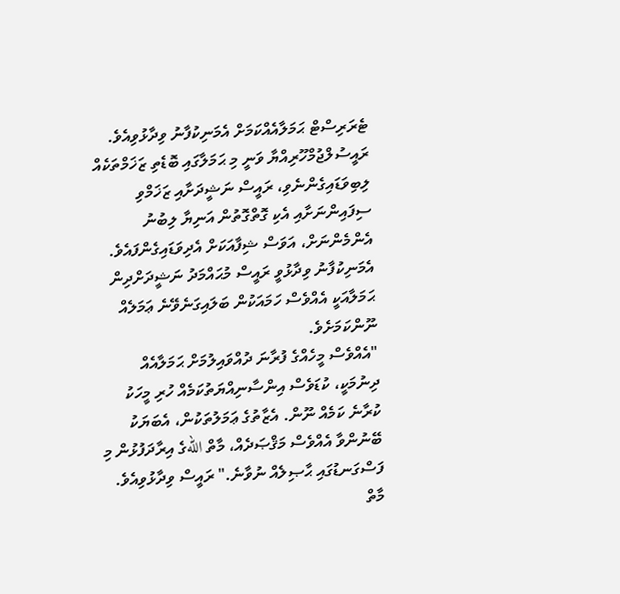ޓެރަރިސްޓް ޙަމަލާއެއްކަމަށް އެމަނިކުފާނު ވިދާޅުވިއެވެ.
ރައީސުލްޖުމްހޫރިއްޔާ ވަނީ މި ޙަމަލާގައި ބޮޑެތި ޒަޚަމްތަކެއް ލިބިވަޑައިގެންނެވި، ރައީސް ނަޝީދަށާއި ޒަޚަމްވި ސިފައިންނަށާއި އެކި ގޮތްގޮތުން އަނިޔާ ލިބުނު އެންމެންނަށް، އަވަސް ޝިފާއަކަށް އެދިވަޑައިގެންފައެވެ. އެމަނިކުފާނު ވިދާޅުވީ ރައީސް މުޙައްމަދު ނަޝީދަށްދިން ޙަމަލާއަކީ އެއްވެސް ހަމައަކުން ބަލައިގަނެވޭނެ ޢަމަލެއް ނޫންކަމަށެވެ.
"އެއްވެސް މީހެއްގެ ފުރާނަ ދުއްވައިލުމަށް ޙަމަލާއެއް ދިނުމަކީ، ކުޑަވެސް އިންސާނިއްޔަތުކަމެއް ހުރި މީހަކު ކުރާނެ ކަމެއް ނޫން. އެޒާތުގެ ޢަމަލުތަކުން، އެބަޔަކު ބޭނުންވާ އެއްވެސް މަޤްޞަދެއް، މާތް اللهގެ އިރާދަފުޅުން މި ފަސްގަނޑުގައި ޙާޞިލެއް ނުވާނެ." ރައީސް ވިދާޅުވިއެވެ.
މާތް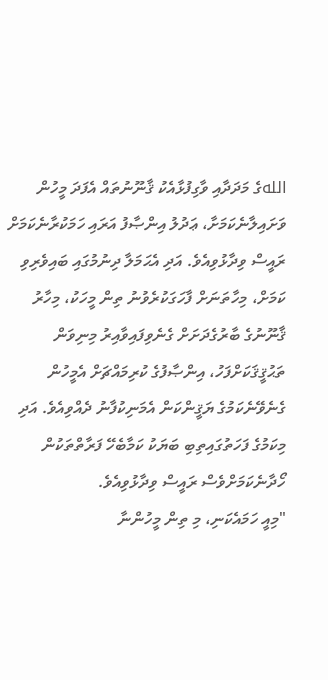اللهގެ މަދަދާއި ވާގިފުޅާއެކު ޤާނޫނުތައް އެފަދަ މީހުން ވަށައިލާނެކަމަށާ، ޢަދުލު އިންޞާފު އަރައި ހަމަކުރާނެކަމަށް ރައީސް ވިދާޅުވިއެވެ. އަދި އެޙަމަލާ ދިނުމުގައި ބައިވެރިވި ކަމަށް، މިހާތަނަށް ފާހަގަކުރެވުނު ތިން މީހަކު، މިހާރު ޤާނޫނުގެ ބާރުގެދަށަށް ގެނެވިފައިވާއިރު މިނިވަން ތަޙުޤީޤަކަށްފަހު، އިންޞާފުގެ ކުރިމައްޗަށް އެމީހުން ގެނެވޭނެކަމުގެ ޔަޤީންކަން އެމަނިކުފާނު ދެއްވިއެވެ. އަދި މިކަމުގެ ފަހަތުގައިތިބި ބަޔަކު ކަމާބެހޭ ފަރާތްތަކުން ހޯދާނެކަމަށްވެސް ރައީސް ވިދާޅުވިއެވެ.
"މިއީ ހަމައެކަނި، މި ތިން މީހުންނާ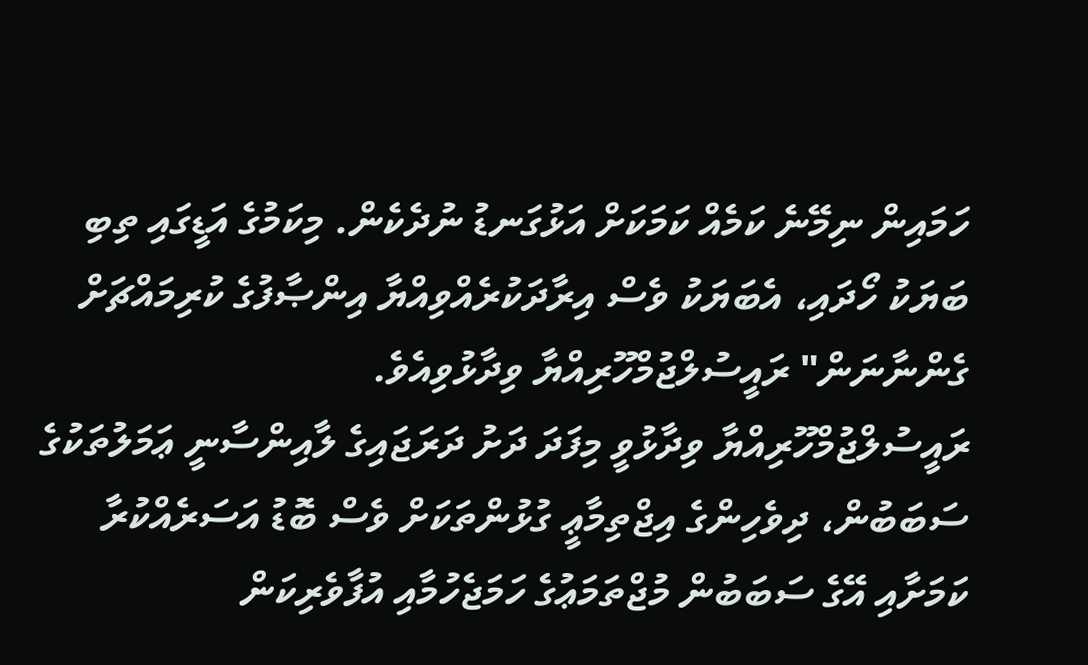ހަމައިން ނިމޭނެ ކަމެއް ކަމަކަށް އަޅުގަނޑު ނުދެކެން. މިކަމުގެ އަޑީގައި ތިބި ބަޔަކު ހޯދައި، އެބަޔަކު ވެސް އިރާދަކުރެއްވިއްޔާ އިންޞާފުގެ ކުރިމައްޗަށް ގެންނާނަން" ރައީސުލްޖުމްހޫރިއްޔާ ވިދާޅުވިއެވެ.
ރައީސުލްޖުމްހޫރިއްޔާ ވިދާޅުވީ މިފަދަ ދަށު ދަރަޖައިގެ ލާއިންސާނީ ޢަމަލުތަކުގެ ސަބަބުން، ދިވެހިންގެ އިޖްތިމާޢީ ގުޅުންތަކަށް ވެސް ބޮޑު އަސަރެއްކުރާ ކަމަށާއި އޭގެ ސަބަބުން މުޖްތަމަޢުގެ ހަމަޖެހުމާއި އުފާވެރިކަން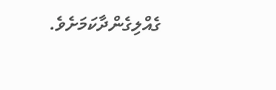ގެއްލިގެންދާކަމަށެވެ.